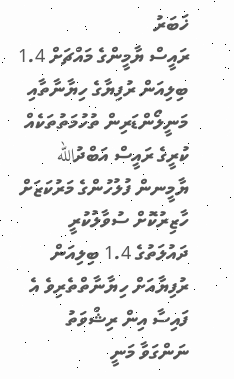ޚަބަރު
ރައީސް ޔާމީންގެ މައްޗަށް 1.4 ބިލިއަން ރުފިޔާގެ ހިޔާނާތާއި މަނީލޯންޑަރިން ތުހުމަތުތަކެއް
ކުރީގެ ރައީސް އަބްދުالله ޔާމީނން ފުލުހުންގެ މަރުކަޒަށް ހާޒިރުކޮށް ސުވާލުކުރީ ދައުލަތުގެ 1.4 ބިލިއަން ރުފިޔާއަށް ހިޔާނާތްތެރިވެ އެ ފައިސާ އިން ރިޝްވަތު ނަންގަވާ މަނީ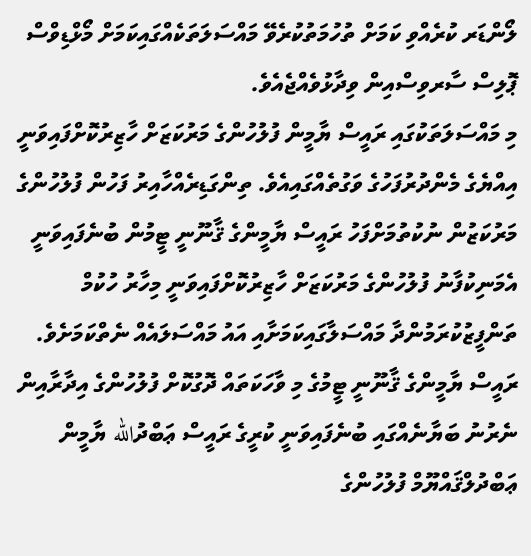ލޯންޑަރ ކުރެއްވި ކަމަށް ތުހުމަތުކުރެވޭ މައްސަލަތަކެއްގައިކަމަށް މޯޅްޑިވްސް ޕޮލިސް ސާރވިސްއިން ވިދާޅުވެއްޖެއެވެ.
މި މައްސަލަތަކުގައި ރައީސް ޔާމީން ފުލުހުންގެ މަރުކަޒަށް ހާޒިރުކޮށްފައިވަނީ އިއްޔެގެ މެންދުރުފަހުގެ ވަގުތެއްގައިއެވެ. ތިންގަޑިރެއްހާއިރު ފަހުން ފުލުހުންގެ މަރުކަޒުން ނުކުތުމަށްފަހު ރައީސް ޔާމީންގެ ޤާނޫނީ ޓީމުން ބުނެފައިވަނީ އެމަނިކުފާނު ފުލުހުންގެ މަރުކަޒަށް ހާޒިރުކޮށްފައިވަނީ މިހާރު ހުކުމް ތަންފީޒުކުރަމުންދާ މައްސަލާގައިކަމަށާއި އައު މައްސަލައެއް ނެތްކަމަށެވެ.
ރައީސް ޔާމީންގެ ޤާނޫނީ ޓީމުގެ މި ވާހަކަތައް ދޮގުކޮށް ފުލުހުންގެ އިދާރާއިން ނެރުނު ބަޔާނެއްގައި ބުނެފައިވަނީ ކުރީގެ ރައީސް ޢަބްދުالله ޔާމީން ޢަބްދުލްޤައްޔޫމް ފުލުހުންގެ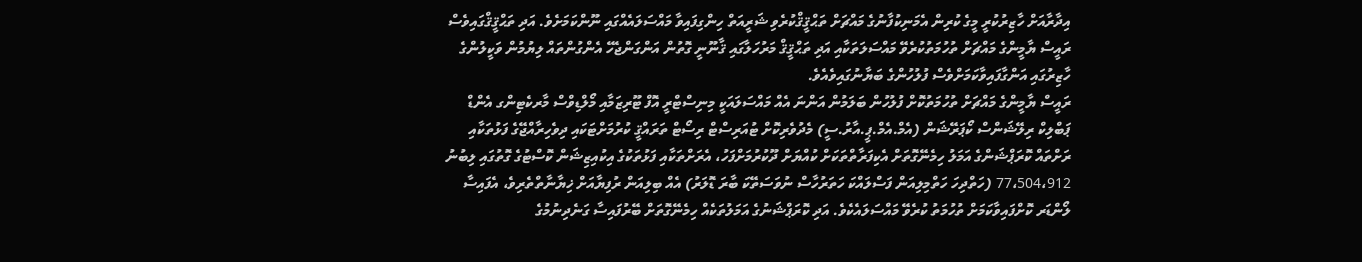އިދާރާއަށް ހާޒިރުކުރީ މީގެ ކުރިން އެމަނިކުފާނުގެ މައްޗަށް ތަޙްޤީޤްކުރެވި ޝަރީއަތް ހިންގިފައިވާ މައްސަލައެއްގައި ނޫންކަމަށެވެ. އަދި ތަޙްޤީޤްގައިވެސް ރައީސް ޔާމީންގެ މައްޗަށް ތުހުމަތުކުރެވޭ މައްސަލަތަކާއި އަދި ތަޙްޤީޤް މަރުހަލާގައި ޤާނޫނީ ގޮތުން އަންގަންޖެހޭ އެންގުންތައް ލިޔުމުން ވަކީލުންގެ ހާޒިރުގައި އަންގާފައިވާކަމަށްވެސް ފުލުހުންގެ ބަޔާނުގައިވެއެވެ.
ރައީސް ޔާމީންގެ މައްޗަށް ތުހުމަތުކޮށް ފުލުހުން ބަލަމުން އަންނަ އެއް މައްސަލައަކީ މިނިސްޓްރީ އޮފް ޓޫރިޒަމާއި މޯލްޑިވްސް މާރކެޓިންގ އެންޑް ޕަބްލިކް ރިލޭޝަންސް ކޯޕަރޭޝަން (އެމް.އެމް.ޕީ.އާރު.ސީ) މެދުވެރިކޮށް ޓުއަރިސްޓް ރިސޯޓް ތަރައްޤީ ކުރުމަށްޓަކައި ދިވެހިރާއްޖޭގެ ފަޅުތަކާއި ރަށްތައް ކޮރަޕްޝަންގެ އަމަލު ހިމެނޭގޮތަށް އެކިފަރާތްތަކަށް ކުއްޔަށް ދޫކުރުމަށްފަހު، އެރަށްތަކާއި ފަޅުތަކުގެ އިކުއިޒިޝަން ކޮސްޓުގެ ގޮތުގައި ލިބުނު 77،504،912 (ހަތްދިހަ ހަތްމިލިއަން ފަސްލައްކަ ހަތަރުހާސް ނުވަސަތޭކަ ބާރަ ޑޮލަރު) އެއް ބިލިއަން ރުފިޔާއަށް ޚިޔާނާތްތެރިވެ، އެފައިސާ ލޯންޑަރ ކޮށްފައިވާކަމަށް ތުހުމަތު ކުރެވޭ މައްސަލައެކެވެ. އަދި ކޮރަޕްޝަނުގެ އަމަލުތަކެއް ހިމެނޭގޮތަށް ބޭރުފައިސާ ގަނެދިނުމުގެ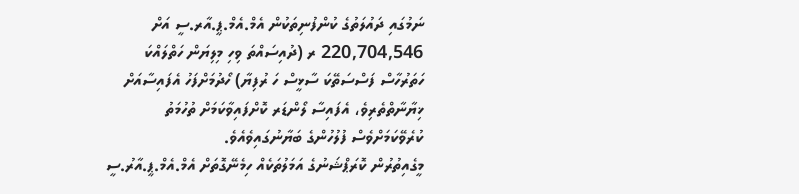ނަމުގައި ދައުލަތުގެ ކުންފުނިތަކުން އެމް.އެމް.ޕީ.އާރ.ސީ އަށް 220,704,546 ރ (ދުއިސައްތަ ވިހި މިލިޔަން ހަތްލައްކަ ހަތަރުހާސް ފަސްސަތޭކަ ސާޅީސް ހަ ރުފިޔާ) ހޯދުމަށްފަހު އެފައިސާއަށް ޚިޔާނާތްތެރިވެ، އެފައިސާ ލޯންޑަރ ކޮށްފައިވާކަމަށް ތުހުމަތު ކުރެވޭކަމަށްވެސް ފުލުހުންގެ ބަޔާނުގައިވެއެވެ.
މީގެއިތުރުން ކޮރަޕްޝަނުގެ އަމަލުތަކެއް ހިމެނޭގޮތަށް އެމް.އެމް.ޕީ.އާރު.ސީ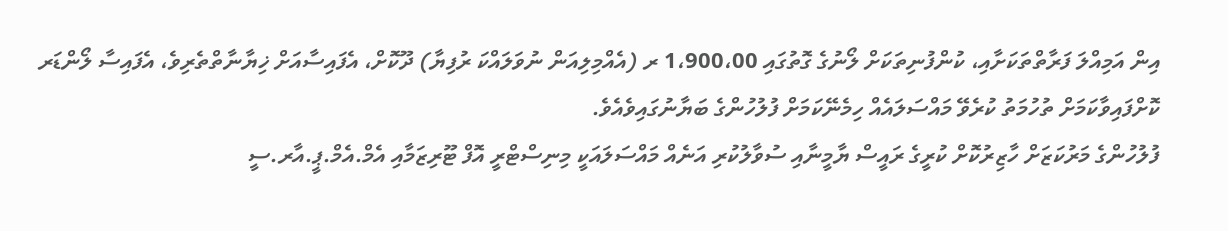އިން އަމިއްލަ ފަރާތްތަކަށާއި، ކުންފުނިތަކަށް ލޯނުގެ ގޮތުގައި 1،900،00 ރ (އެއްމިލިއަން ނުވަލައްކަ ރުފިޔާ) ދޫކޮށް، އެފައިސާއަށް ޚިޔާނާތްތެރިވެ، އެފައިސާ ލޯންޑަރ ކޮށްފައިވާކަމަށް ތުހުމަތު ކުރެވޭ މައްސަލައެއް ހިމެނޭކަމަށް ފުލުހުންގެ ބަޔާނުގައިވެއެވެ.
ފުލުހުންގެ މަރުކަޒަށް ހާޒިރުކޮށް ކުރީގެ ރައީސް ޔާމީނާއި ސުވާލުކުރި އަނެއް މައްސަލައަކީ މިނިސްޓްރީ އޮފް ޓޫރިޒަމާއި އެމް.އެމް.ޕީ.އާރ.ސީ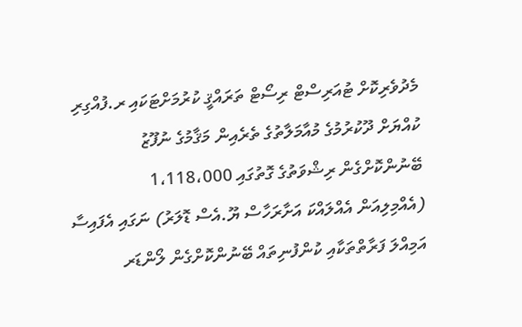މެދުވެރިކޮށް ޓުއަރިސްޓް ރިސޯޓް ތަރައްޤީ ކުރުމަށްޓަކައި ރ.ފުއްގިރި
ކުއްޔަށް ދޫކުރުމުގެ މުއާމަލާތުގެ ތެރެއިން މަޤާމުގެ ނުފޫޒު ބޭނުންކޮށްގެން ރިޝްވަތުގެ ގޮތުގައި 1،118،000
(އެއްމިލިއަން އެއްލައްކަ އަށާރަހާސް ޔޫ.އެސް ޑޮލަރު) ނަގައި އެފައިސާ އަމިއްލަ ފަރާތްތަކާއި ކުންފުނިތައް ބޭނުންކޮށްގެން ލޯންޑަރ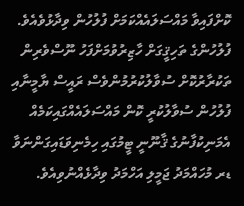ކޮށްފައިވާ މައްސަލައެއްކަމަށް ފުލުހުން ވިދާޅުވެއެވެ.
ފުލުހުންގެ ތަހިޤީގަށް ހާޒިރުވުމަށްފަހު ނޫސްވެރިން ތަކުރާރުކޮށް ސުވާލުކުރުމުންވެސް ރައީސް ޔާމީނާއި ފުލުހުން ސުވާލުކުރީ ކޮން މައްސަލައެއްގައިކަމެއް އެމަނިކުފާނުގެ ޤާނޫނީ ޓީމުގައި ހިމެނިވަޑައިގަންނަވާ ޑރ މުހައްމަދު ޖަމީލި އަހްމަދު ވިދާޅެއްނުވިއެވެ.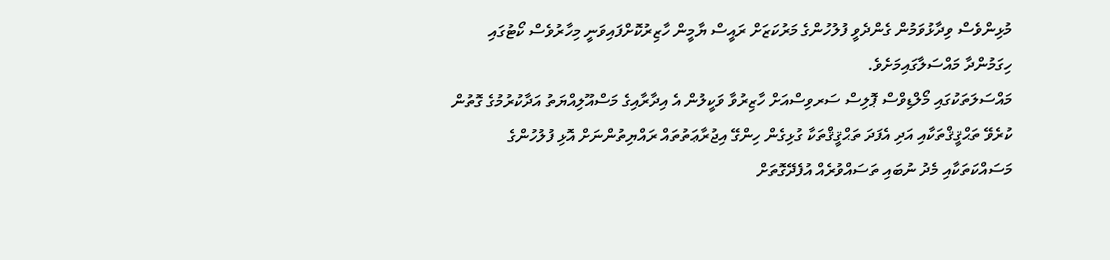މުޅިންވެސް ވިދާޅުވަމުން ގެންދެވީ ފުލުހުންގެ މަރުކަޒަށް ރައީސް ޔާމީން ހާޒިރުކޮށްފައިވަނީ މިހާރުވެސް ކޯޓުގައި ހިގަމުންދާ މައްސަލާގައިމަށެވެ.
މައްސަލަތަކުގައި މޯލްޑިވްސް ޕޮލިސް ސަރވިސްއަށް ހާޒިރުވާ ވަކީލުން އެ އިދާރާއިގެ މަސްއޫލިއްޔަތު އަދާކުރުމުގެ ގޮތުން ކުރެވޭ ތަޙްޤީޤްތަކާއި އަދި އެފަދަ ތަޙްޤީޤްތަކާ ގުޅިގެން ހިންގޭ އިޖުރާޢަތުތައް ރައްޔިތުންނަށް އޮޅި ފުލުހުންގެ މަސައްކަތަކާއި މެދު ނުބައި ތަސައްވުރެއް އުފެދޭގޮތަށް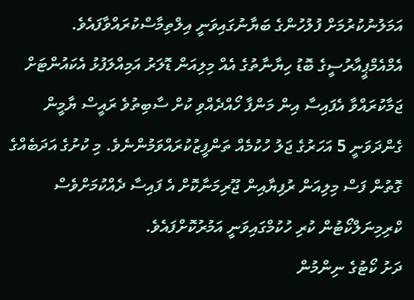އަމަލުނުކުރުމަށް ފުލުހުންގެ ބަޔާނުގައިވަނީ އިލްތިމާސްކުރައްވާފައެވެ.
އެމްއެމްޕީއާރުސީގެ ބޮޑު ހިޔާނާތުގެ އެއް މިލިއަން ޑޮލަރު އަމިއްލަފުޅު އެކައުންޓަށް ޖަމާކުރައްވާ އެފައިސާ އިން މަންފާ ހޯއްދެއްވި ކުށް ސާބިތުވެ ރައީސް ޔާމީން ގެންދަވަނީ 5 އަހަރުގެ ޖަލު ހުކުމެއް ތަންފީޒުކުރައްވަމުންނެވެ. މި ކުށުގެ އަދަބެއްގެ ގޮތުން ފަސް މިލިއަން ރުފިޔާއިން ޖޫރިމަނާކޮށް އެ ފައިސާ ދެއްކުމަށްވެސް ކްރިމިނަލްކޯޓުން ކުރި ހުކުމްގައިވަނީ އަމުރުކޮށްފައެވެ.
ދަށު ކޯޓުގެ ނިންމުން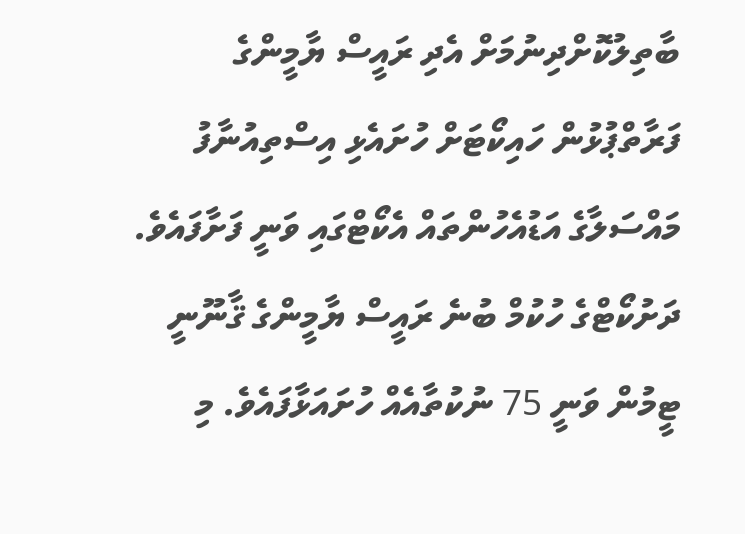ބާތިލުކޮށްދިނުމަށް އެދި ރައީސް ޔާމީންގެ ފަރާތްޕުޅުން ހައިކޯޓަށް ހުށައެޅި އިސްތިއުނާފު މައްސަލާގެ އަޑުއެހުންތައް އެކޯޓްގައި ވަނީ ފަށާފައެވެ. ދަށުކޯޓްގެ ހުކުމް ބުނެ ރައީސް ޔާމީންގެ ޤާނޫނީ ޓީމުން ވަނީ 75 ނުކުތާއެއް ހުށައަޅާފައެވެ. މި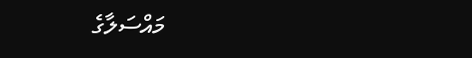މައްސަލާގެ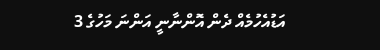އަޑުއެހުމެއް ދެން އޮންނާނީ އަންނަ މަހުގެ 3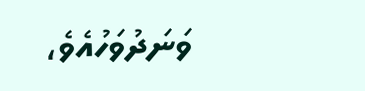ވަނަދުވަހުއެވެ،